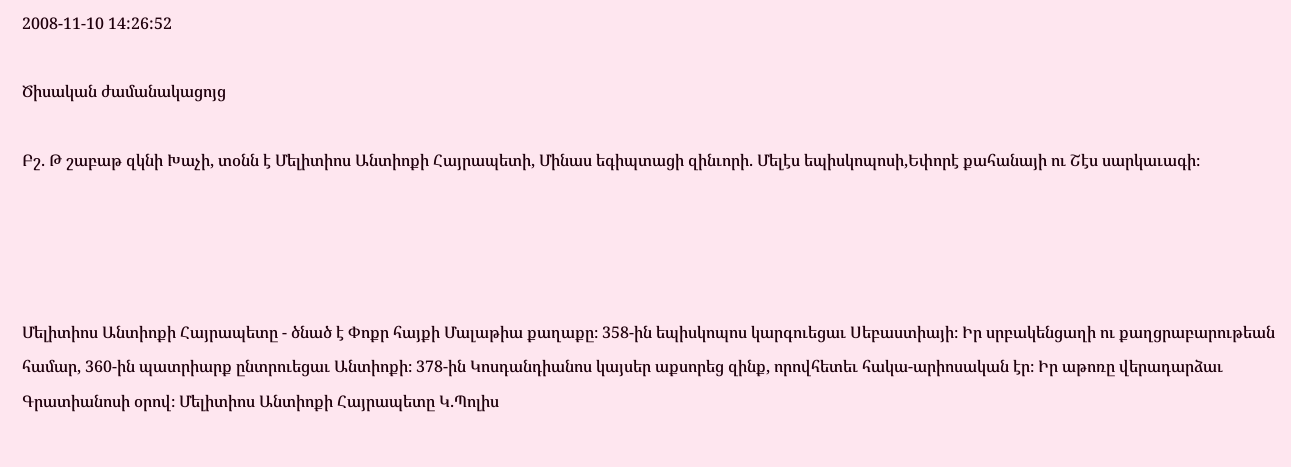2008-11-10 14:26:52

Ծիսական ժամանակացոյց

Բշ. Թ շաբաթ զկնի Խաչի, տօնն է Մելիտիոս Անտիոքի Հայրապետի, Մինաս եգիպտացի զինւորի. Մելէս եպիսկոպոսի,Եփորէ քահանայի ու Շէս սարկաւագի։




Մելիտիոս Անտիոքի Հայրապետը - ծնած է Փոքր հայքի Մալաթիա քաղաքը։ 358-ին եպիսկոպոս կարգուեցաւ Սեբաստիայի։ Իր սրբակենցաղի ու քաղցրաբարութեան համար, 360-ին պատրիարք ընտրուեցաւ Անտիոքի։ 378-ին Կոսդանդիանոս կայսեր աքսորեց զինք, որովհետեւ հակա-արիոսական էր։ Իր աթոռը վերադարձաւ Գրատիանոսի օրով։ Մելիտիոս Անտիոքի Հայրապետը Կ.Պոլիս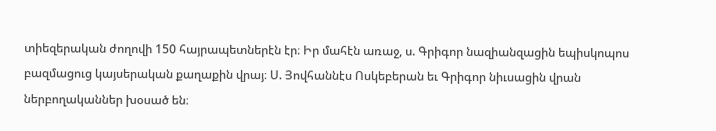տիեզերական ժողովի 150 հայրապետներէն էր։ Իր մահէն առաջ, ս. Գրիգոր նազիանզացին եպիսկոպոս բազմացուց կայսերական քաղաքին վրայ։ Ս. Յովհաննէս Ոսկեբերան եւ Գրիգոր նիւսացին վրան ներբողականներ խօսած են։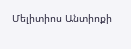Մելիտիոս Անտիոքի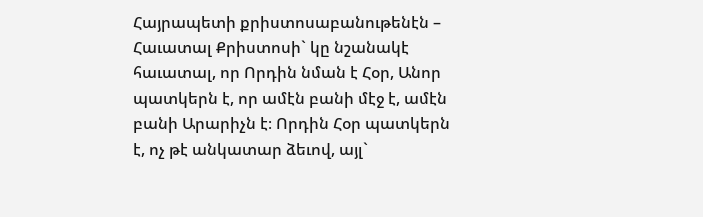Հայրապետի քրիստոսաբանութենէն – Հաւատալ Քրիստոսի` կը նշանակէ հաւատալ, որ Որդին նման է Հօր, Անոր պատկերն է, որ ամէն բանի մէջ է, ամէն բանի Արարիչն է։ Որդին Հօր պատկերն է, ոչ թէ անկատար ձեւով, այլ`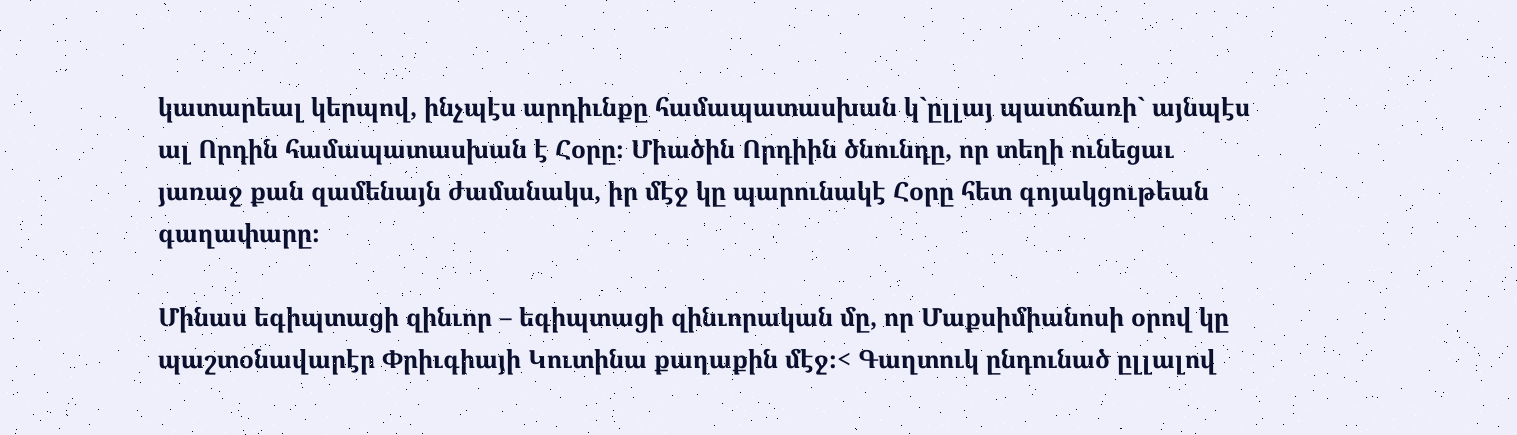կատարեալ կերպով, ինչպէս արդիւնքը համապատասխան կ`ըլլայ պատճառի` այնպէս ալ Որդին համապատասխան է Հօրը։ Միածին Որդիին ծնունդը, որ տեղի ունեցաւ յառաջ քան զամենայն ժամանակս, իր մէջ կը պարունակէ Հօրը հետ գոյակցութեան գաղափարը։

Մինաս եգիպտացի զինւոր – եգիպտացի զինւորական մը, որ Մաքսիմիանոսի օրով կը պաշտօնավարէր Փրիւգիայի Կուտինա քաղաքին մէջ։< Գաղտուկ ընդունած ըլլալով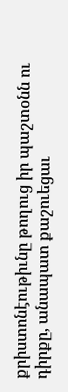քրիստոնէութիւնը թողուց իր պաշտօնն ու դիրքը, անապատ քաշուեցաւ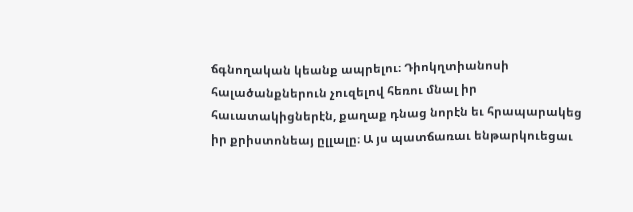ճգնողական կեանք ապրելու։ Դիոկղտիանոսի հալածանքներուն չուզելով հեռու մնալ իր հաւատակիցներէն, քաղաք դնաց նորէն եւ հրապարակեց իր քրիստոնեայ ըլլալը։ Ա յս պատճառաւ ենթարկուեցաւ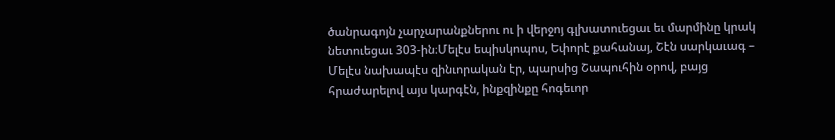ծանրագոյն չարչարանքներու ու ի վերջոյ գլխատուեցաւ եւ մարմինը կրակ նետուեցաւ 303-ին։Մելէս եպիսկոպոս, Եփորէ քահանայ, Շէն սարկաւագ – Մելէս նախապէս զինւորական էր, պարսից Շապուհին օրով, բայց հրաժարելով այս կարգէն, ինքզինքը հոգեւոր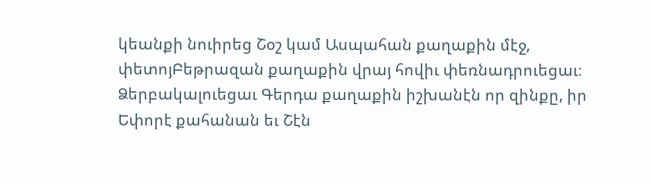կեանքի նուիրեց Շօշ կամ Ասպահան քաղաքին մէջ, փետոյԲեթրազան քաղաքին վրայ հովիւ փեռնադրուեցաւ։ Ձերբակալուեցաւ Գերդա քաղաքին իշխանէն որ զինքը, իր Եփորէ քահանան եւ Շէն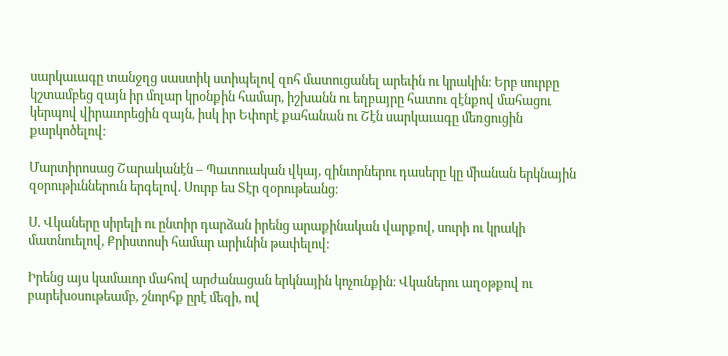սարկաւագը տանջղց սաստիկ ստիպելով զոհ մատուցանել արեւին ու կրակին։ Երբ սուրբը կշտամբեց զայն իր մոլար կրօնքին համար, իշխանն ու եղբայրը հատու զէնքով մահացու կերպով վիրաւորեցին զայն, իսկ իր Եփորէ քահանան ու Շէն սարկաւագը մեռցուցին քարկոծելով։

Մարտիրոսաց Շարականէն – Պատուական վկայ, զինւորներու դասերը կը միանան երկնային զօրութիւններուն երգելով. Սուրբ ես Տէր զօրութեանց։

Ս. Վկաները սիրելի ու ընտիր դարձան իրենց արաքինական վարքով, սուրի ու կրակի մատնուելով, Քրիստոսի համար արիւնին թափելով։

Իրենց այս կամաւոր մահով արժանացան երկնային կոչունքին։ Վկաներու աղօթքով ու բարեխօսութեամբ, շնորհք ըրէ մեզի, ով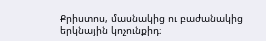Քրիստոս, մասնակից ու բաժանակից երկնային կոչունքիդ։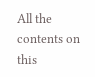All the contents on this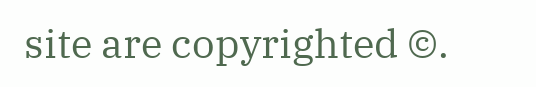site are copyrighted ©.